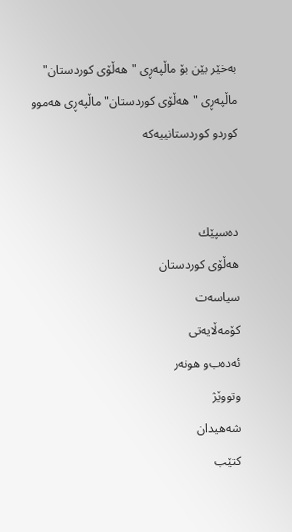بەخێر بێن بۆ ماڵپەڕی‌ "هەڵۆی‌ كوردستان"                                ماڵپەڕی‌ "هەڵۆی‌ كوردستان" ماڵپەڕی‌ هەموو كورد‌و كوردستانییەكە


ده‌سپێك
هه‌ڵۆی‌ كوردستان
سیاسه‌ت
كۆمه‌ڵایه‌تی‌
ئه‌ده‌ب‌و هونه‌ر
وتووێژ
شه‌هیدان
كتێب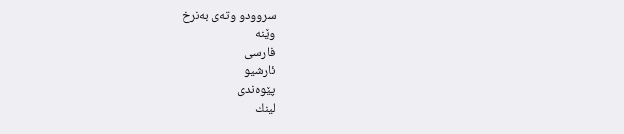سروود‌و وته‌ی‌ به‌نرخ
وێنه
فارسی
ئارشیو
پێوه‌ندی‌
لینك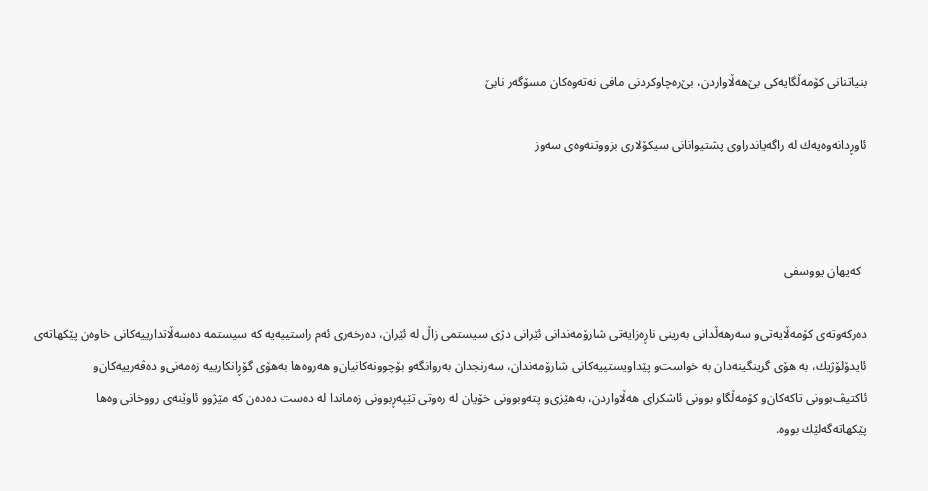بنیاتنانی‌ كۆمەڵگایەكی‌ بێ‌‌هەڵاواردن، بێ‌‌رەچاوكردنی‌ مافی‌ نەتەوەكان مسۆگەر نابێ‌

ئاوڕدانەوەیەك لە راگەیاندراوی‌ پشتیوانانی‌ سیكۆلاری‌ بزووتنەوەی‌ سەوز



  كەیهان یووسفی‌

دەركەوتەی‌ كۆمەڵایەتی‌‌و سەرهەڵدانی‌ بەرینی‌ ناڕەزایەتی‌ شارۆمەندانی‌ ئێرانی‌ دژی‌ سیستمی‌ زاڵ لە ئێران، دەرخەری‌ ئەم راستییەیە كە سیستمە دەسەڵاتدارییەكانی‌ خاوەن پێكهاتەی‌ ئایدۆلۆژیك، بە هۆی‌ گرینگینەدان بە خواست‌و پێداویستییەكانی‌ شارۆمەندان، سەرنجدان بەروانگە‌و بۆچوونەكانیان‌و هەروەها بەهۆی‌ گۆڕانكارییە زەمەنی‌‌و دەڤەرییەكان‌و ئاكتیڤ‌بوونی‌ تاكەكان‌و كۆمەڵگا‌و بوونی‌ ئاشكرای‌ هەڵاواردن، بەهێزی‌‌و پتەوبوونی‌ خۆیان لە رەوتی‌ تێپەڕبوونی‌ زەماندا لە دەست دەدەن كە مێژوو ئاوێنەی‌ رووخانی‌ وەها پێكهاتەگەلێك بووە.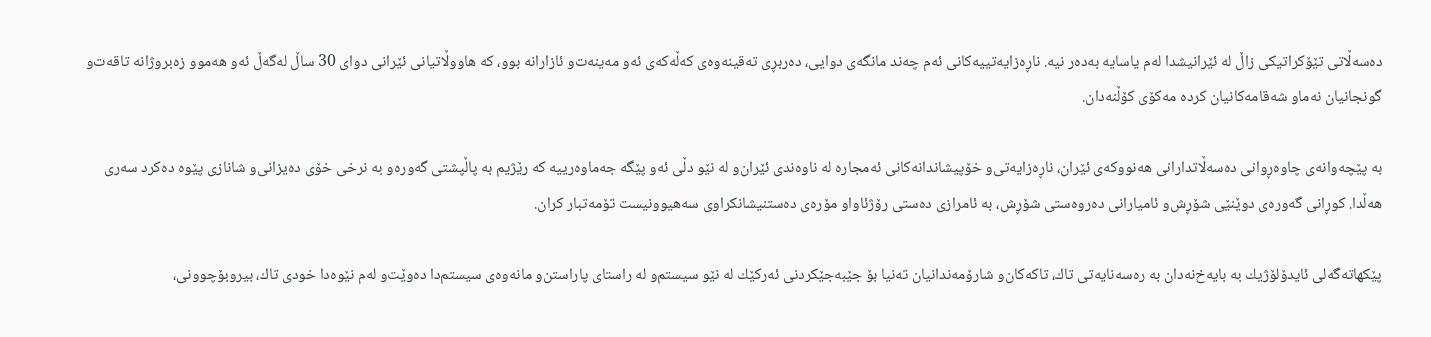دەسەڵاتی‌ تێۆكراتیكی‌ زاڵ لە ئێرانیشدا لەم یاسایە بەدەر نیە. ناڕەزایەتییەكانی‌ ئەم چەند مانگەی‌ دوایی‌، دەربڕی‌ تەقینەوەی كەڵەكەی‌ ئەو مەینەت‌و ئازارانە بوو، كە هاووڵاتیانی‌ ئێرانی‌ دوای‌ 30 ساڵ لەگەڵ ئەو هەموو زەبروژانە تاقەت‌و گونجانیان نەما‌و شەقامەكانیان كردە مەكۆی‌ كۆڵنەدان.

بە پێچەوانەی‌ چاوەڕوانی‌ دەسەڵاتدارانی‌ هەنووكەی‌ ئێران، ناڕەزایەتی‌‌و خۆپیشاندانەكانی‌ ئەمجارە لە ناوەندی‌ ئێران‌و لە نێو دڵی‌ ئەو پێگە جەماوەرییە كە رێژیم بە پاڵپشتی‌ گەورە‌و بە نرخی‌ خۆی‌ دەیزانی‌‌و شانازی‌ پێوە دەكرد سەری‌ هەڵدا. كوڕانی‌ گەورەی‌ دوێنێی‌ شۆڕش‌و ئامیارانی‌ دەروەستی‌ شۆڕش، بە ئامرازی‌ دەستی‌ رۆژئاوا‌و مۆرەی‌ دەستنیشانكراوی‌ سەهیوونیست تۆمەتبار كران.

پێكهاتەگەلی‌ ئایدۆلۆژیك بە بایەخ‌نەدان بە رەسەنایەتی‌ تاك، تاكەكان‌و شارۆمەندانیان تەنیا بۆ جێبەجێكردنی‌ ئەركێك لە نێو سیستم‌و لە راستای‌ پاراستن‌و مانەوەی‌ سیستم‌دا دەوێت‌و لەم نێوەدا خودی‌ تاك، بیروبۆچوونی‌،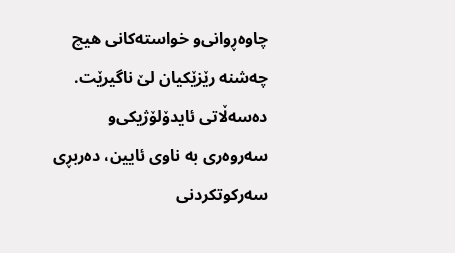چاوەڕوانی‌‌و خواستەكانی‌ هیچ چەشنە رێزێكیان لێ ناگیرێت. دەسەڵاتی‌ ئایدۆلۆژیكی‌‌و سەروەری‌ بە ناوی‌ ئایین، دەربڕی‌ سەركوتكردنی‌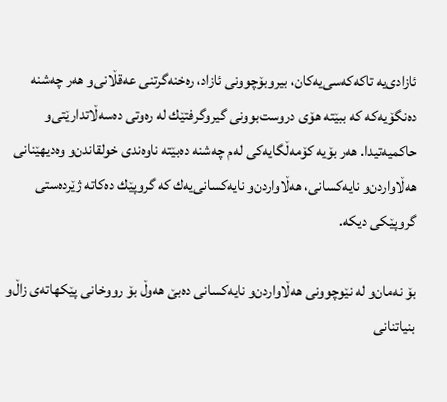ئازادی‌‌یە تاكەكەسی‌‌یەكان، بیروبۆچوونی‌ ئازاد، رەخنەگرتنی‌ عەقڵانی‌‌و هەر چەشنە دەنگۆیەكە كە ببێتە هۆی‌ دروست‌بوونی‌ گیر‌وگرفتێك لە رەوتی‌ دەسەڵاتدارێتی‌‌و حاكمیەتیدا. هەر بۆیە كۆمەڵگایەكی‌ لەم چەشنە دەبێتە ناوەندی‌ خولقاندن‌و وەدیهێنانی‌ هەڵاواردن‌و نایەكسانی‌، هەڵاواردن‌و نایەكسانی‌‌یەك كە گروپێك دەكاتە ژێردەستی‌ گروپێكی‌ دیكە.

بۆ نەمان‌و لە نێوچوونی‌ هەڵاواردن‌و نایەكسانی‌ دەبێ‌ هەوڵ بۆ رووخانی‌ پێكهاتەی‌ زاڵ‌و بنیاتنانی‌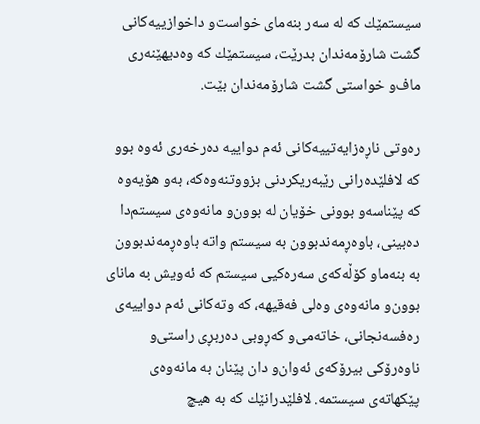سیستمێك كە لە سەر بنەمای‌ خواست‌و داخوازییەكانی‌ گشت شارۆمەندان بدرێت، سیستمێك كە وەدیهێنەری‌ ماف‌و خواستی‌ گشت شارۆمەندان بێت.

رەوتی‌ ناڕەزایەتییەكانی‌ ئەم دواییە دەرخەری‌ ئەوە بوو كە لافلێدەرانی‌ رێبەریكردنی‌ بزووتنەوەكە، بەو هۆیەوە كە پێناسە‌و بوونی‌ خۆیان لە بوون‌و مانەوەی‌ سیستم‌دا دەبینی‌، باوەڕمەندبوون بە سیستم واتە باوەڕمەندبوون بە بنەما‌و كۆڵەكەی‌ سەرەكیی‌ سیستم كە ئەویش بە مانای‌ بوون‌و مانەوەی‌ وەلی‌ فەقیهە، كە وتەكانی‌ ئەم دواییەی‌ رەفسەنجانی‌، خاتەمی‌‌و كەڕوبی‌ دەربڕی‌ راستی‌‌و ناوەرۆكی‌ بیرۆكەی‌ ئەوان‌و دان پێنان بە مانەوەی‌ پێكهاتەی‌ سیستمە. لافلێدرانێك كە بە هیچ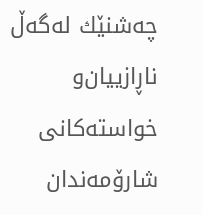چەشنێك لەگەڵ ناڕازییان‌و خواستەكانی‌ شارۆمەندان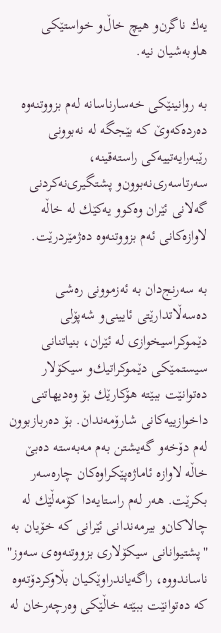یەك ناگرن‌و هیچ خاڵ‌و خواستێكی‌ هاوبەشیان نیە.

بە روانینێكی‌ خەسارناسانە لەم بزووتنەوە دەردەكەوێ‌ كە بێجگە لە نەبوونی‌ رێبەرایەتییەكی‌ راستەقینە، سەرتاسەری‌نەبوون‌و پشتگیری‌‌نەكردنی‌ گەلانی‌ ئێران وەكوو یەكێك لە خاڵە لاوازەكانی‌ ئەم بزووتنەوە دەژمێردرێت.

بە سەرنج‌دان بە ئەزموونی‌ رەشی‌ دەسەڵاتدارێتی‌ ئایینی‌‌و شەپۆلی‌ دێموكراسیخوازی‌ لە ئێران، بنیاتنانی‌ سیستمێكی‌ دێموكراتیك‌و سیكۆلار دەتوانێت ببێتە هۆكارێك بۆ وەدیهاتنی‌ داخوازییەكانی‌ شارۆمەندان. بۆ دەربازبوون لەم دۆخەو گەیشتن بەم مەبەستە دەبێ‌ خاڵە لاوازە ئاماژەپێكراوەكان چارەسەر بكرێت. هەر لەم راستایەدا كۆمەڵێك لە چالاكان‌و بیرمەندانی‌ ئێرانی‌ كە خۆیان بە "پشتیوانانی‌ سیكۆلاری‌ بزووتنەوەی‌ سەوز" ناساندووە، راگەیاندراوێكیان بڵاوكردۆتەوە كە دەتوانێت ببێتە خاڵێكی‌ وەرچەرخان لە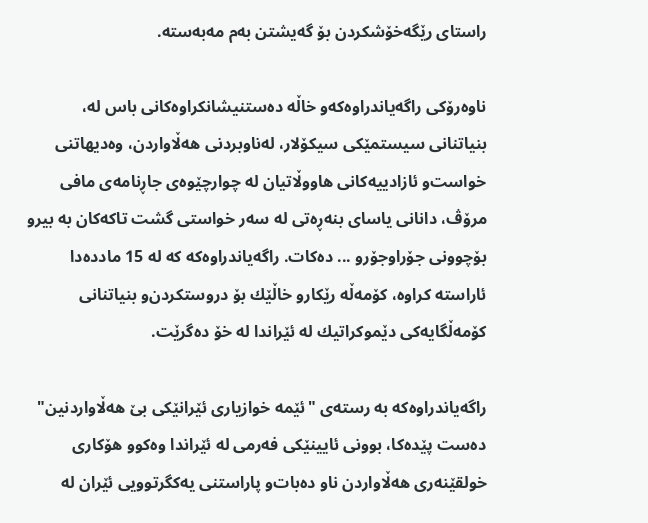راستای‌ رێگەخۆشكردن بۆ گەیشتن بەم مەبەستە.

ناوەرۆكی‌ راگەیاندراوەكە‌و خاڵە دەستنیشانكراوەكانی‌ باس لە، بنیاتنانی‌ سیستمێكی‌ سیكۆلار، لەناوبردنی‌ هەڵاواردن، وەدیهاتنی‌ خواست‌و ئازادییەكانی‌ هاووڵاتیان لە چوارچێوەی‌ جاڕنامەی‌ مافی‌ مرۆڤ، دانانی‌ یاسای‌ بنەڕەتی‌ لە سەر خواستی‌ گشت تاكەكان بە بیر‌و بۆچوونی‌ جۆراوجۆر‌و ... دەكات. راگەیاندراوەكە كە لە 15 ماددەدا ئاراستە كراوە، كۆمەڵە رێكار‌و خاڵێك بۆ دروستكردن‌و بنیاتنانی‌ كۆمەڵگایەكی‌ دێموكراتیك لە ئێراندا لە خۆ دەگرێت.

راگەیاندراوەكە بە رستەی‌ "ئێمە خوازیاری‌ ئێرانێكی‌ بێ‌ هەڵاواردنین" دەست پێدەكا، بوونی‌ ئایینێكی‌ فەرمی‌ لە ئێراندا وەكوو هۆكاری‌ خولقێنەری‌ هەڵاواردن ناو دەبات‌و پاراستنی‌ یەكگرتوویی‌ ئێران لە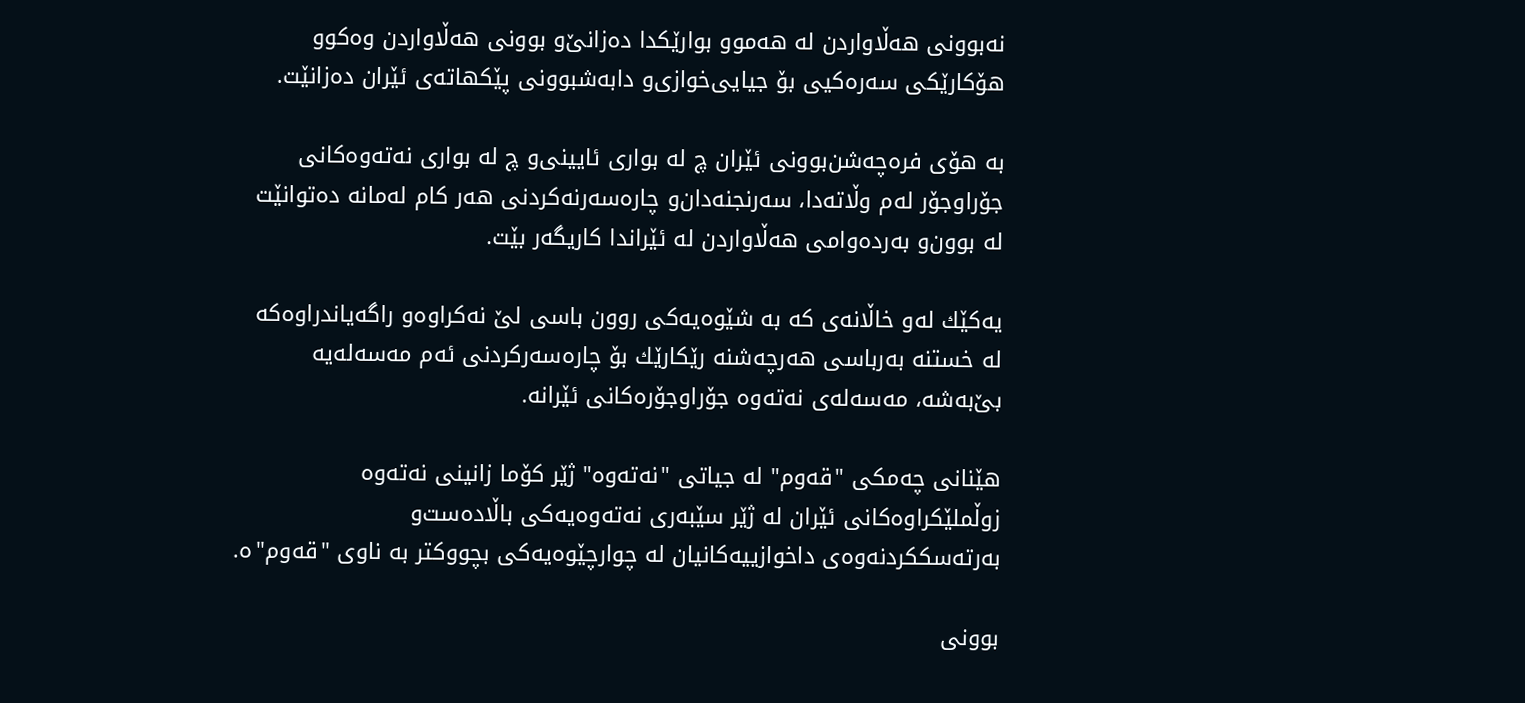نەبوونی‌ هەڵاواردن لە هەموو بوارێكدا دەزانێ‌‌و بوونی‌ هەڵاواردن وەكوو هۆكارێكی‌ سەرەكیی‌ بۆ جیایی‌‌خوازی‌‌و دابەشبوونی‌ پێكهاتەی‌ ئێران دەزانێت.

بە هۆی‌ فرەچەشن‌بوونی‌ ئێران چ لە بواری‌ ئایینی‌‌و چ لە بواری‌ نەتەوەكانی‌ جۆراوجۆر لەم وڵاتەدا، سەرنجنەدان‌و چارەسەرنەكردنی‌ هەر كام لەمانە دەتوانێت لە بوون‌و بەردەوامی‌ هەڵاواردن لە ئێراندا كاریگەر بێت.

یەكێك لەو خاڵانەی‌ كە بە شێوەیەكی‌ روون باسی‌ لێ نەكراوە‌و راگەیاندراوەكە لە خستنە بەرباسی‌ هەرچەشنە رێكارێك بۆ چارەسەركردنی‌ ئەم مەسەلەیە بێ‌‌بەشە، مەسەلەی‌ نەتەوە جۆراوجۆرەكانی‌ ئێرانە.

هێنانی‌ چەمكی‌ "قەوم" لە جیاتی‌ "نەتەوە" ژێر كۆما زانینی‌ نەتەوە زوڵملێكراوەكانی‌ ئێران لە ژێر سێبەری‌ نەتەوەیەكی‌ باڵادەست‌و بەرتەسككردنەوەی‌ داخوازییەكانیان لە چوارچێوەیەكی‌ بچووكتر بە ناوی‌ "قەوم"ە.

بوونی‌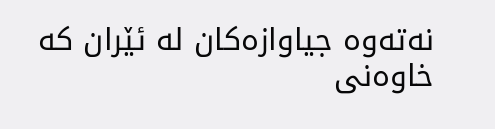نەتەوە جیاوازەكان لە ئێران كە خاوەنی‌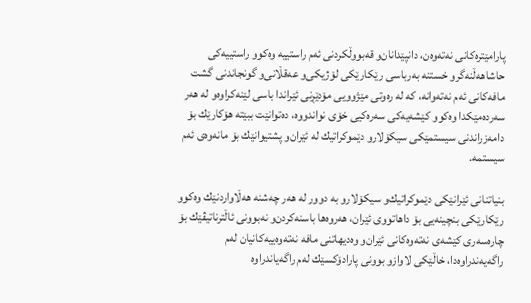پارامێترەكانی‌ نەتەوەن، دانپێدانان‌و قەبووڵكردنی‌ ئەم راستییە وەكوو راستییەكی‌ حاشاهەڵنەگر‌و خستنە بەرباسی‌ رێكارێكی‌ لۆژیكی‌‌و عەقڵانی‌‌و گونجاندنی‌ گشت مافەكانی‌ ئەم نەتەوانە، كە لە رەوتی‌ مێژوویی‌ مۆدێڕنی‌ ئێراندا باسی‌ لێنەكراوە‌و لە هەر سەردەمێكدا وەكوو كێشەیەكی‌ سەرەكیی‌ خۆی‌ نواندووە، دەتوانێت ببێتە هۆكارێك بۆ دامەزراندنی‌ سیستمێكی‌ سیكۆلار‌و دێموكراتیك لە ئێران‌و پشتیوانێك بۆ مانەوەی‌ ئەم سیستمە.

بنیاتنانی‌ ئێرانێكی‌ دێموكراتیك‌و سیكۆلار‌و بە دوور لە هەر چەشنە هەڵاواردنێك وەكوو رێكارێكی‌ بنچینەیی‌ بۆ داهاتووی‌ ئێران، هەروەها باسنەكردن‌و نەبوونی‌ ئاڵترناتیڤێك بۆ چارەسەری‌ كێشەی‌ نەتەوەكانی‌ ئێران‌و وەدیهاتنی‌ مافە نەتەوەییەكانیان لەم راگەیەندراوەدا، خاڵێكی‌ لاواز‌و بوونی‌ پارادۆكسێك لەم راگەیاندراوە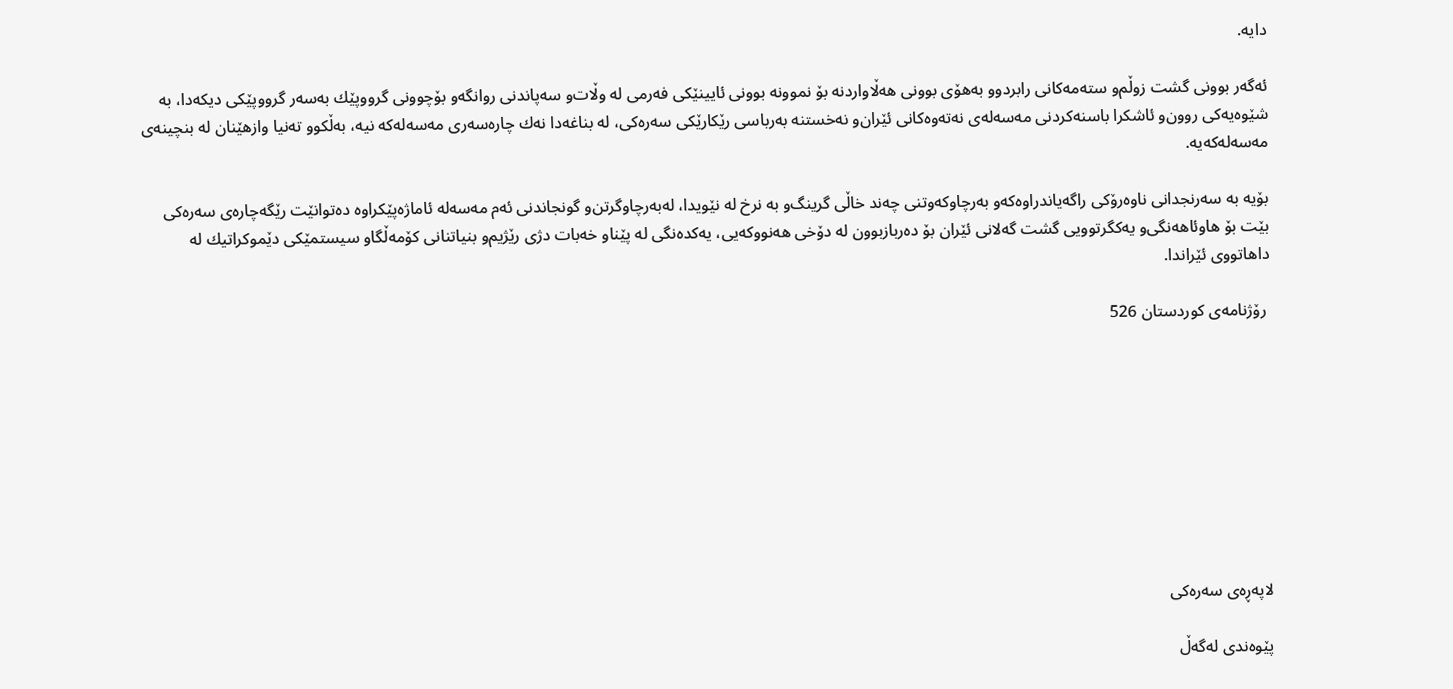دایە.

ئەگەر بوونی‌ گشت زوڵم‌و ستەمەكانی‌ رابردوو بەهۆی‌ بوونی‌ هەڵاواردنە بۆ نموونە بوونی‌ ئایینێكی‌ فەرمی‌ لە وڵات‌و سەپاندنی‌ روانگە‌و بۆچوونی‌ گرووپێك بەسەر گرووپێكی‌ دیكەدا، بە شێوەیەكی‌ روون‌و ئاشكرا باسنەكردنی‌ مەسەلەی‌ نەتەوەكانی‌ ئێران‌و نەخستنە بەرباسی‌ رێكارێكی‌ سەرەكی‌، لە بناغەدا نەك چارەسەری‌ مەسەلەكە نیە، بەڵكوو تەنیا وازهێنان لە بنچینەی‌ مەسەلەكەیە.

بۆیە بە سەرنجدانی‌ ناوەرۆكی‌ راگەیاندراوەكە‌و بەرچاوكەوتنی‌ چەند خاڵی‌ گرینگ‌و بە نرخ لە نێویدا، لەبەرچاوگرتن‌و گونجاندنی‌ ئەم مەسەلە ئاماژەپێكراوە دەتوانێت رێگەچارەی‌ سەرەكی‌ بێت بۆ هاوئاهەنگی‌‌و یەكگرتوویی‌ گشت گەلانی‌ ئێران بۆ دەربازبوون لە دۆخی‌ هەنووكەیی‌، یەكدەنگی‌ لە پێناو خەبات دژی‌ رێژیم‌و بنیاتنانی‌ كۆمەڵگا‌و سیستمێكی‌ دێموكراتیك لە داهاتووی‌ ئێراندا.

 رۆژنامەی‌ كوردستان 526









لاپه‌ڕه‌ی‌ سه‌ره‌كی‌

پێوه‌ندی‌ له‌گه‌ڵ‌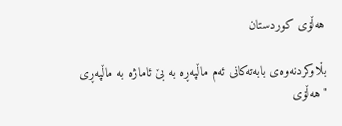هه‌ڵۆی‌ كوردستان

بڵاوکردنه‌وه‌ی بابه‌ته‌کانی ئه‌م ماڵپه‌ڕه به‌ بێ ئاماژه به ماڵپه‌ڕی‌ "هه‌ڵۆی‌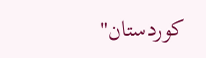كوردستان"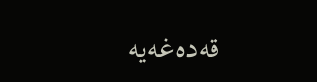قه‌ده‌غه‌یه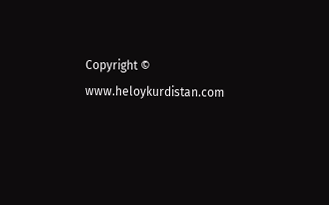Copyright © www.heloykurdistan.com